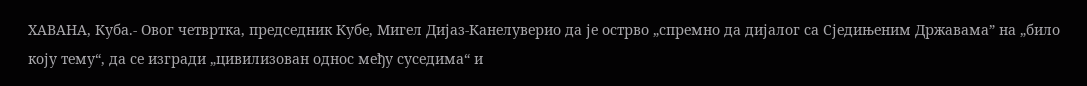ХАВАНА, Куба.- Овог четвртка, председник Кубе, Мигел Дијаз-Канелуверио да је острво „спремно да дијалог са Сједињеним Државама” на „било коју тему“, да се изгради „цивилизован однос међу суседима“ и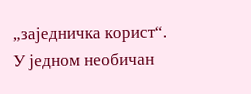„заједничка корист“.
У једном необичан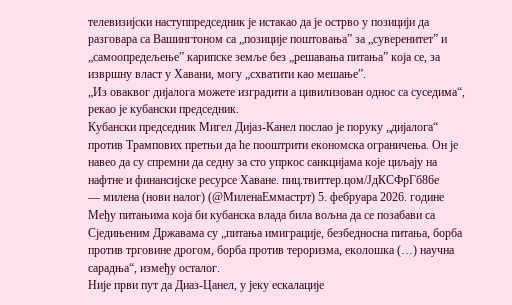телевизијски наступпредседник је истакао да је острво у позицији да разговара са Вашингтоном са „позиције поштовања” за „суверенитет” и „самоопредељење” карипске земље без „решавања питања” која се, за извршну власт у Хавани, могу „схватити као мешање”.
„Из оваквог дијалога можете изградити а цивилизован однос са суседима“, рекао је кубански председник.
Кубански председник Мигел Дијаз-Канел послао је поруку „дијалога“ против Трампових претњи да ће пооштрити економска ограничења. Он је навео да су спремни да седну за сто упркос санкцијама које циљају на нафтне и финансијске ресурсе Хаване. пиц.твиттер.цом/ЈдКСФрГб86е
— милена (нови налог) (@МиленаЕммастрт) 5. фебруара 2026. године
Међу питањима која би кубанска влада била вољна да се позабави са Сједињеним Државама су „питања имиграције, безбедносна питања, борба против трговине дрогом, борба против тероризма, еколошка (…) научна сарадња“, између осталог.
Није први пут да Диаз-Цанел, у јеку ескалације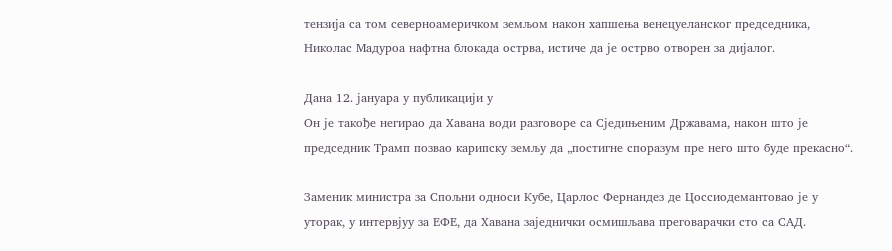тензија са том северноамеричком земљом након хапшења венецуеланског председника, Николас Мадуроа нафтна блокада острва, истиче да је острво отворен за дијалог.

Дана 12. јануара у публикацији у
Он је такође негирао да Хавана води разговоре са Сједињеним Државама, након што је председник Трамп позвао карипску земљу да „постигне споразум пре него што буде прекасно“.

Заменик министра за Спољни односи Кубе, Царлос Фернандез де Цоссиодемантовао је у уторак, у интервјуу за ЕФЕ, да Хавана заједнички осмишљава преговарачки сто са САД.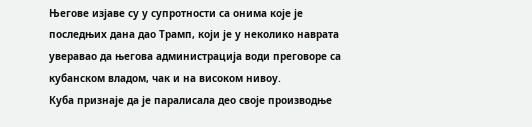Његове изјаве су у супротности са онима које је последњих дана дао Трамп, који је у неколико наврата уверавао да његова администрација води преговоре са кубанском владом, чак и на високом нивоу.
Куба признаје да је паралисала део своје производње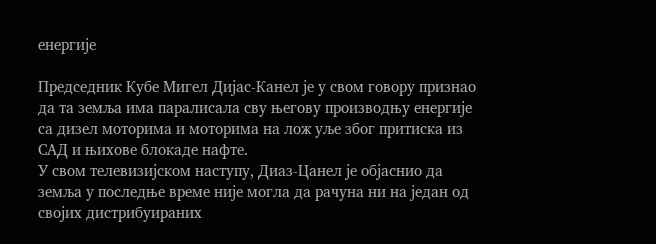енергије

Председник Кубе Мигел Дијас-Канел је у свом говору признао да та земља има паралисала сву његову производњу енергије са дизел моторима и моторима на лож уље због притиска из САД и њихове блокаде нафте.
У свом телевизијском наступу, Диаз-Цанел је објаснио да земља у последње време није могла да рачуна ни на један од својих дистрибуираних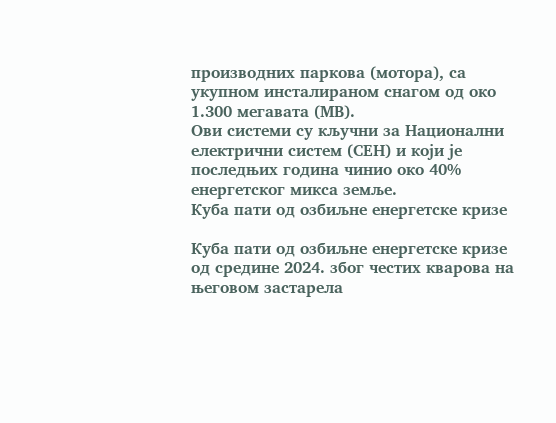производних паркова (мотора), са укупном инсталираном снагом од око 1.300 мегавата (МВ).
Ови системи су кључни за Национални електрични систем (СЕН) и који је последњих година чинио око 40% енергетског микса земље.
Куба пати од озбиљне енергетске кризе

Куба пати од озбиљне енергетске кризе од средине 2024. због честих кварова на његовом застарела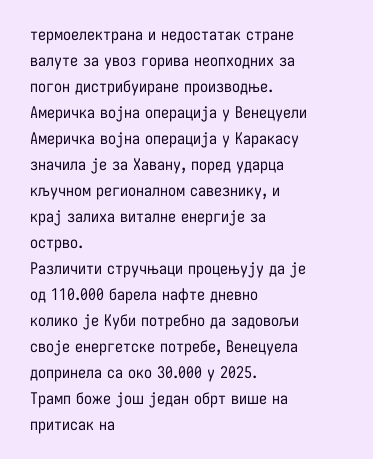термоелектрана и недостатак стране валуте за увоз горива неопходних за погон дистрибуиране производње.
Америчка војна операција у Венецуели
Америчка војна операција у Каракасу значила је за Хавану, поред ударца кључном регионалном савезнику, и крај залиха виталне енергије за острво.
Различити стручњаци процењују да је од 110.000 барела нафте дневно колико је Куби потребно да задовољи своје енергетске потребе, Венецуела допринела са око 30.000 у 2025.
Трамп боже још један обрт више на притисак на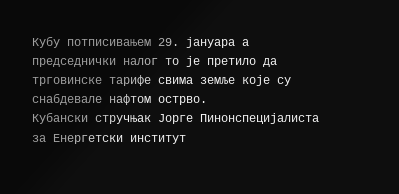Кубу потписивањем 29. јануара а председнички налог то је претило да трговинске тарифе свима земље које су снабдевале нафтом острво.
Кубански стручњак Јорге Пинонспецијалиста за Енергетски институт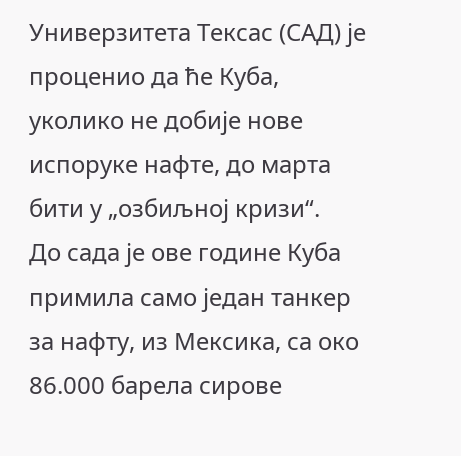Универзитета Тексас (САД) је проценио да ће Куба, уколико не добије нове испоруке нафте, до марта бити у „озбиљној кризи“.
До сада је ове године Куба примила само један танкер за нафту, из Мексика, са око 86.000 барела сирове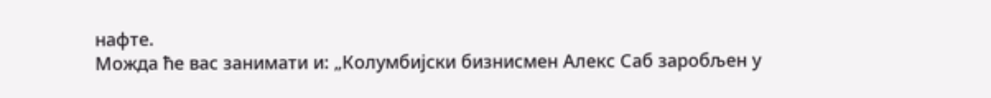нафте.
Можда ће вас занимати и: „Колумбијски бизнисмен Алекс Саб заробљен у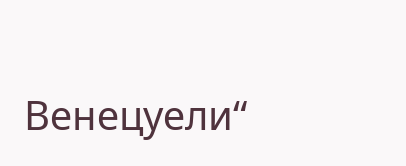Венецуели“